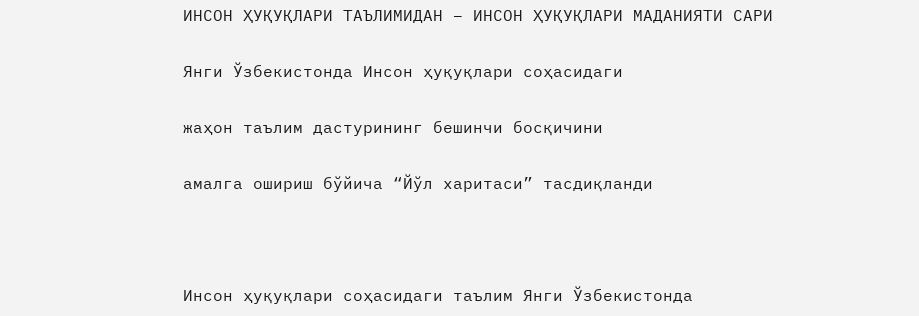ИНСОН ҲУҚУҚЛАРИ ТАЪЛИМИДАН – ИНСОН ҲУҚУҚЛАРИ МАДАНИЯТИ САРИ

Янги Ўзбекистонда Инсон ҳуқуқлари соҳасидаги

жаҳон таълим дастурининг бешинчи босқичини

амалга ошириш бўйича “Йўл харитаси” тасдиқланди



Инсон ҳуқуқлари соҳасидаги таълим Янги Ўзбекистонда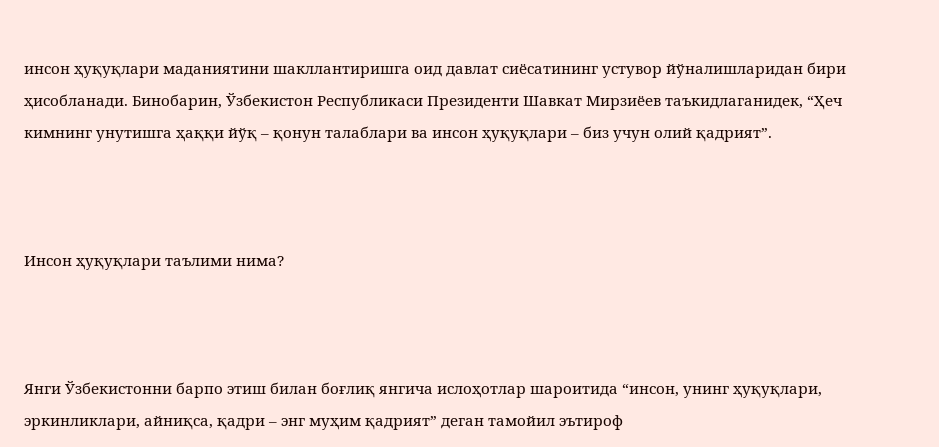инсон ҳуқуқлари маданиятини шакллантиришга оид давлат сиёсатининг устувор йўналишларидан бири ҳисобланади. Бинобарин, Ўзбекистон Республикаси Президенти Шавкат Мирзиёев таъкидлаганидек, “Ҳеч кимнинг унутишга ҳаққи йўқ – қонун талаблари ва инсон ҳуқуқлари – биз учун олий қадрият”.



Инсон ҳуқуқлари таълими нима?



Янги Ўзбекистонни барпо этиш билан боғлиқ янгича ислоҳотлар шароитида “инсон, унинг ҳуқуқлари, эркинликлари, айниқса, қадри – энг муҳим қадрият” деган тамойил эътироф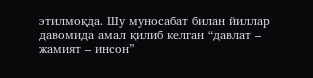этилмоқда. Шу муносабат билан йиллар давомида амал қилиб келган “давлат – жамият – инсон”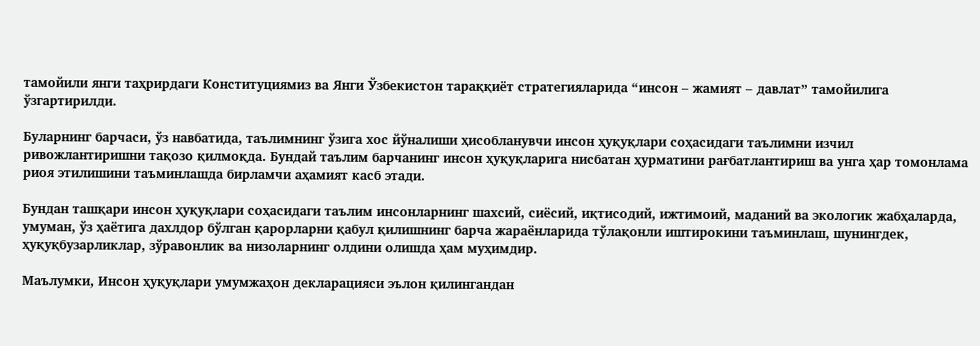тамойили янги таҳрирдаги Конституциямиз ва Янги Ўзбекистон тараққиёт стратегияларида “инсон – жамият – давлат” тамойилига ўзгартирилди.

Буларнинг барчаси, ўз навбатида, таълимнинг ўзига хос йўналиши ҳисобланувчи инсон ҳуқуқлари соҳасидаги таълимни изчил ривожлантиришни тақозо қилмоқда. Бундай таълим барчанинг инсон ҳуқуқларига нисбатан ҳурматини рағбатлантириш ва унга ҳар томонлама риоя этилишини таъминлашда бирламчи аҳамият касб этади.

Бундан ташқари инсон ҳуқуқлари соҳасидаги таълим инсонларнинг шахсий, сиёсий, иқтисодий, ижтимоий, маданий ва экологик жабҳаларда, умуман, ўз ҳаётига дахлдор бўлган қарорларни қабул қилишнинг барча жараёнларида тўлақонли иштирокини таъминлаш, шунингдек, ҳуқуқбузарликлар, зўравонлик ва низоларнинг олдини олишда ҳам муҳимдир.

Маълумки, Инсон ҳуқуқлари умумжаҳон декларацияси эълон қилингандан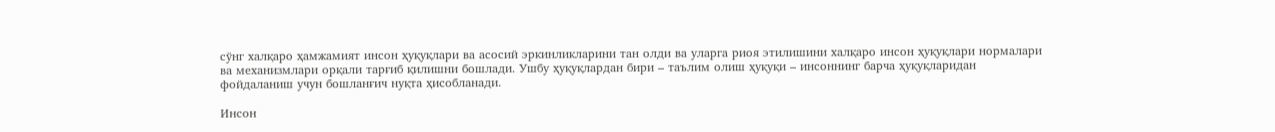сўнг халқаро ҳамжамият инсон ҳуқуқлари ва асосий эркинликларини тан олди ва уларга риоя этилишини халқаро инсон ҳуқуқлари нормалари ва механизмлари орқали тарғиб қилишни бошлади. Ушбу ҳуқуқлардан бири – таълим олиш ҳуқуқи – инсоннинг барча ҳуқуқларидан фойдаланиш учун бошланғич нуқта ҳисобланади.

Инсон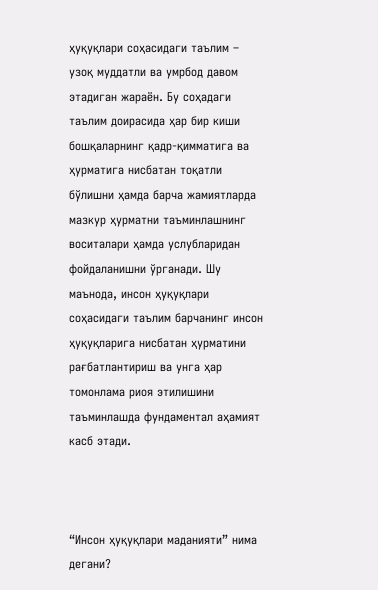ҳуқуқлари соҳасидаги таълим – узоқ муддатли ва умрбод давом этадиган жараён. Бу соҳадаги таълим доирасида ҳар бир киши бошқаларнинг қадр-қимматига ва ҳурматига нисбатан тоқатли бўлишни ҳамда барча жамиятларда мазкур ҳурматни таъминлашнинг воситалари ҳамда услубларидан фойдаланишни ўрганади. Шу маънода, инсон ҳуқуқлари соҳасидаги таълим барчанинг инсон ҳуқуқларига нисбатан ҳурматини рағбатлантириш ва унга ҳар томонлама риоя этилишини таъминлашда фундаментал аҳамият касб этади.



“Инсон ҳуқуқлари маданияти” нима дегани?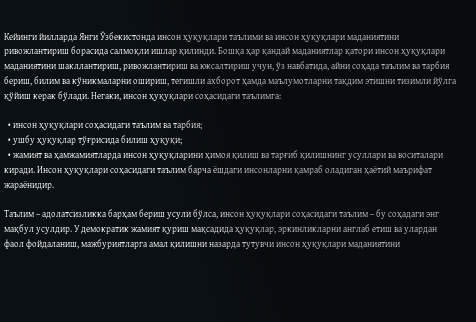Кейинги йилларда Янги Ўзбекистонда инсон ҳуқуқлари таълими ва инсон ҳуқуқлари маданиятини ривожлантириш борасида салмоқли ишлар қилинди. Бошқа ҳар қандай маданиятлар қатори инсон ҳуқуқлари маданиятини шакллантириш, ривожлантириш ва юксалтириш учун, ўз навбатида, айни соҳада таълим ва тарбия бериш, билим ва кўникмаларни ошириш, тегишли ахборот ҳамда маълумотларни тақдим этишни тизимли йўлга қўйиш керак бўлади. Негаки, инсон ҳуқуқлари соҳасидаги таълимга:

  • инсон ҳуқуқлари соҳасидаги таълим ва тарбия;
  • ушбу ҳуқуқлар тўғрисида билиш ҳуқуқи;
  • жамият ва ҳамжамиятларда инсон ҳуқуқларини ҳимоя қилиш ва тарғиб қилишнинг усуллари ва воситалари киради. Инсон ҳуқуқлари соҳасидаги таълим барча ёшдаги инсонларни қамраб оладиган ҳаётий маърифат жараёнидир.

Таълим – адолатсизликка барҳам бериш усули бўлса, инсон ҳуқуқлари соҳасидаги таълим – бу соҳадаги энг мақбул усулдир. У демократик жамият қуриш мақсадида ҳуқуқлар, эркинликларни англаб етиш ва улардан фаол фойдаланиш, мажбуриятларга амал қилишни назарда тутувчи инсон ҳуқуқлари маданиятини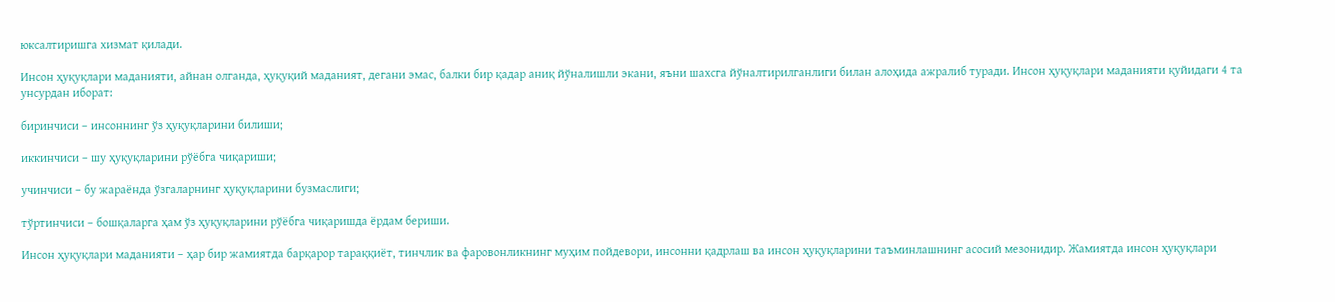юксалтиришга хизмат қилади.

Инсон ҳуқуқлари маданияти, айнан олганда, ҳуқуқий маданият, дегани эмас, балки бир қадар аниқ йўналишли экани, яъни шахсга йўналтирилганлиги билан алоҳида ажралиб туради. Инсон ҳуқуқлари маданияти қуйидаги 4 та унсурдан иборат:

биринчиси – инсоннинг ўз ҳуқуқларини билиши;

иккинчиси – шу ҳуқуқларини рўёбга чиқариши;

учинчиси – бу жараёнда ўзгаларнинг ҳуқуқларини бузмаслиги;

тўртинчиси – бошқаларга ҳам ўз ҳуқуқларини рўёбга чиқаришда ёрдам бериши.

Инсон ҳуқуқлари маданияти – ҳар бир жамиятда барқарор тараққиёт, тинчлик ва фаровонликнинг муҳим пойдевори, инсонни қадрлаш ва инсон ҳуқуқларини таъминлашнинг асосий мезонидир. Жамиятда инсон ҳуқуқлари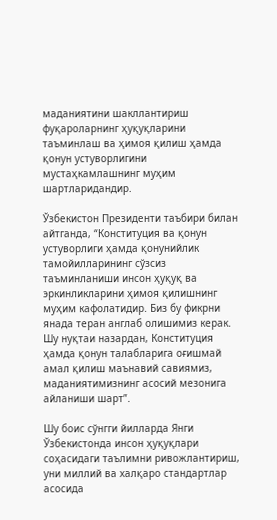маданиятини шакллантириш фуқароларнинг ҳуқуқларини таъминлаш ва ҳимоя қилиш ҳамда қонун устуворлигини мустаҳкамлашнинг муҳим шартларидандир.

Ўзбекистон Президенти таъбири билан айтганда, “Конституция ва қонун устуворлиги ҳамда қонунийлик тамойилларининг сўзсиз таъминланиши инсон ҳуқуқ ва эркинликларини ҳимоя қилишнинг муҳим кафолатидир. Биз бу фикрни янада теран англаб олишимиз керак. Шу нуқтаи назардан, Конституция ҳамда қонун талабларига оғишмай амал қилиш маънавий савиямиз, маданиятимизнинг асосий мезонига айланиши шарт”.

Шу боис сўнгги йилларда Янги Ўзбекистонда инсон ҳуқуқлари соҳасидаги таълимни ривожлантириш, уни миллий ва халқаро стандартлар асосида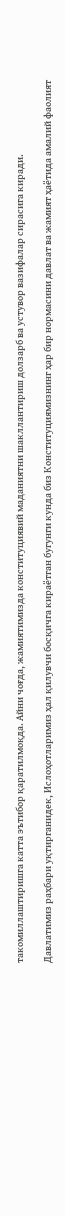такомиллаштиришга катта эътибор қаратилмоқда. Айни чоғда, жамиятимизда конституциявий маданиятни шакллантириш долзарб ва устувор вазифалар сирасига киради.

Давлатимиз раҳбари уқтирганидек, Ислоҳотларимиз ҳал қилувчи босқичга кираётган бугунги кунда биз Конституциямизнинг ҳар бир нормасини давлат ва жамият ҳаётида амалий фаолият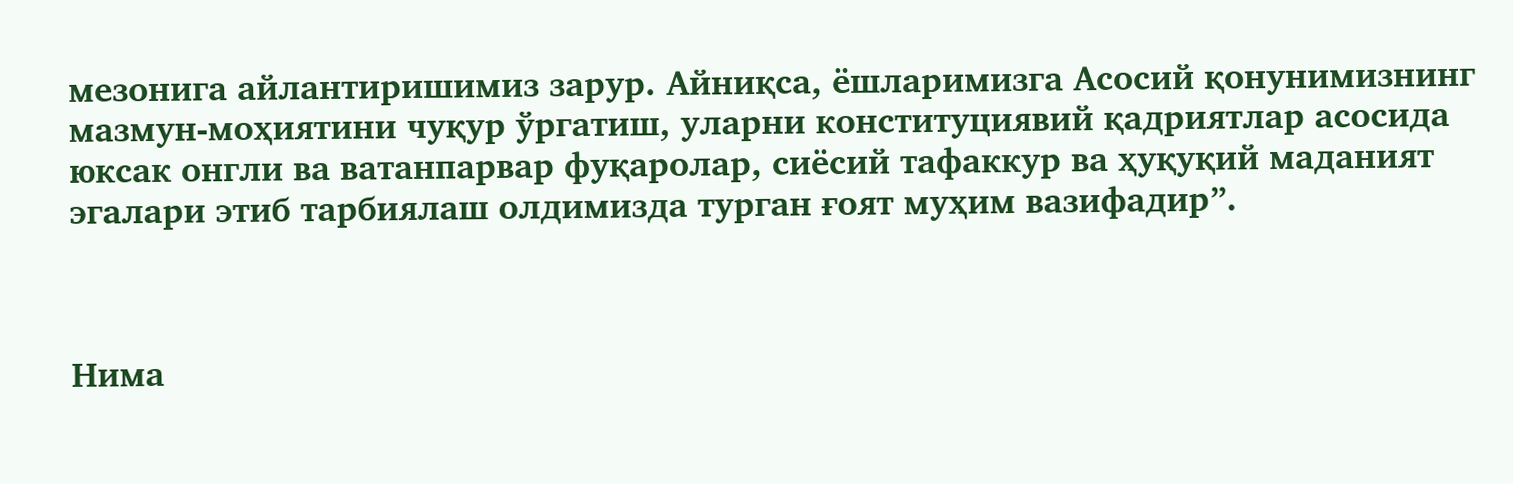мезонига айлантиришимиз зарур. Айниқса, ёшларимизга Асосий қонунимизнинг мазмун-моҳиятини чуқур ўргатиш, уларни конституциявий қадриятлар асосида юксак онгли ва ватанпарвар фуқаролар, сиёсий тафаккур ва ҳуқуқий маданият эгалари этиб тарбиялаш олдимизда турган ғоят муҳим вазифадир”.



Нима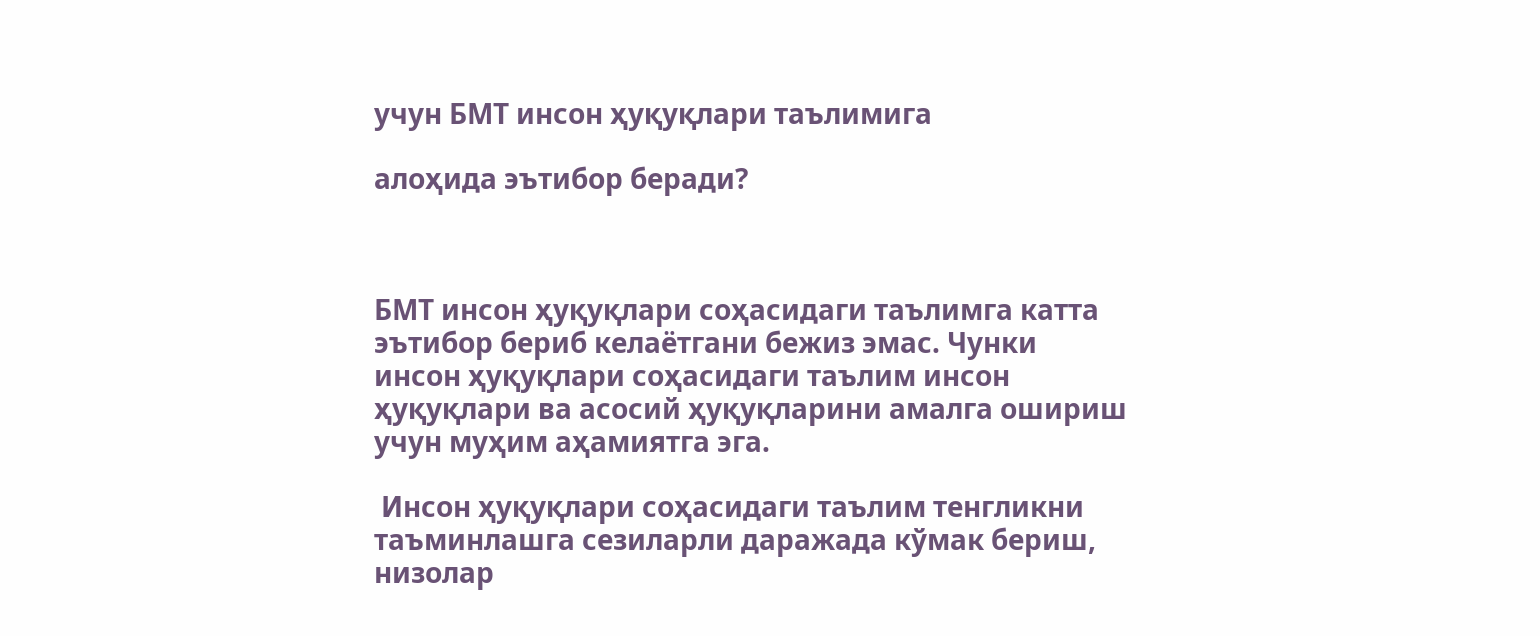учун БМТ инсон ҳуқуқлари таълимига

алоҳида эътибор беради?



БМТ инсон ҳуқуқлари соҳасидаги таълимга катта эътибор бериб келаётгани бежиз эмас. Чунки инсон ҳуқуқлари соҳасидаги таълим инсон ҳуқуқлари ва асосий ҳуқуқларини амалга ошириш учун муҳим аҳамиятга эга.

 Инсон ҳуқуқлари соҳасидаги таълим тенгликни таъминлашга сезиларли даражада кўмак бериш, низолар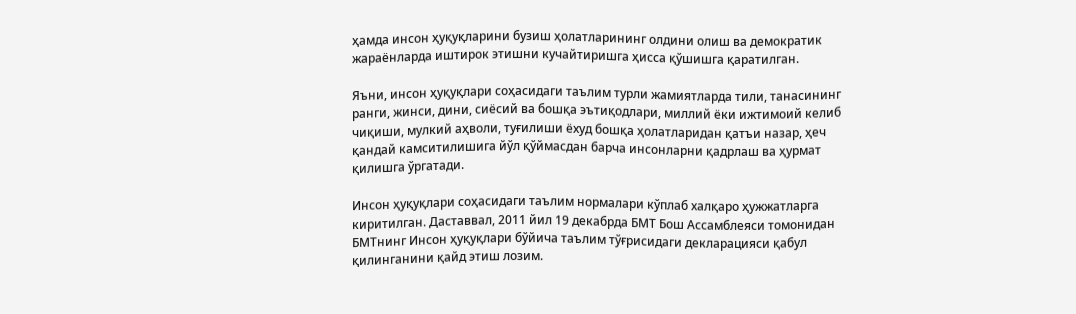ҳамда инсон ҳуқуқларини бузиш ҳолатларининг олдини олиш ва демократик жараёнларда иштирок этишни кучайтиришга ҳисса қўшишга қаратилган.

Яъни, инсон ҳуқуқлари соҳасидаги таълим турли жамиятларда тили, танасининг ранги, жинси, дини, сиёсий ва бошқа эътиқодлари, миллий ёки ижтимоий келиб чиқиши, мулкий аҳволи, туғилиши ёхуд бошқа ҳолатларидан қатъи назар, ҳеч қандай камситилишига йўл қўймасдан барча инсонларни қадрлаш ва ҳурмат қилишга ўргатади.

Инсон ҳуқуқлари соҳасидаги таълим нормалари кўплаб халқаро ҳужжатларга киритилган. Даставвал, 2011 йил 19 декабрда БМТ Бош Ассамблеяси томонидан БМТнинг Инсон ҳуқуқлари бўйича таълим тўғрисидаги декларацияси қабул қилинганини қайд этиш лозим.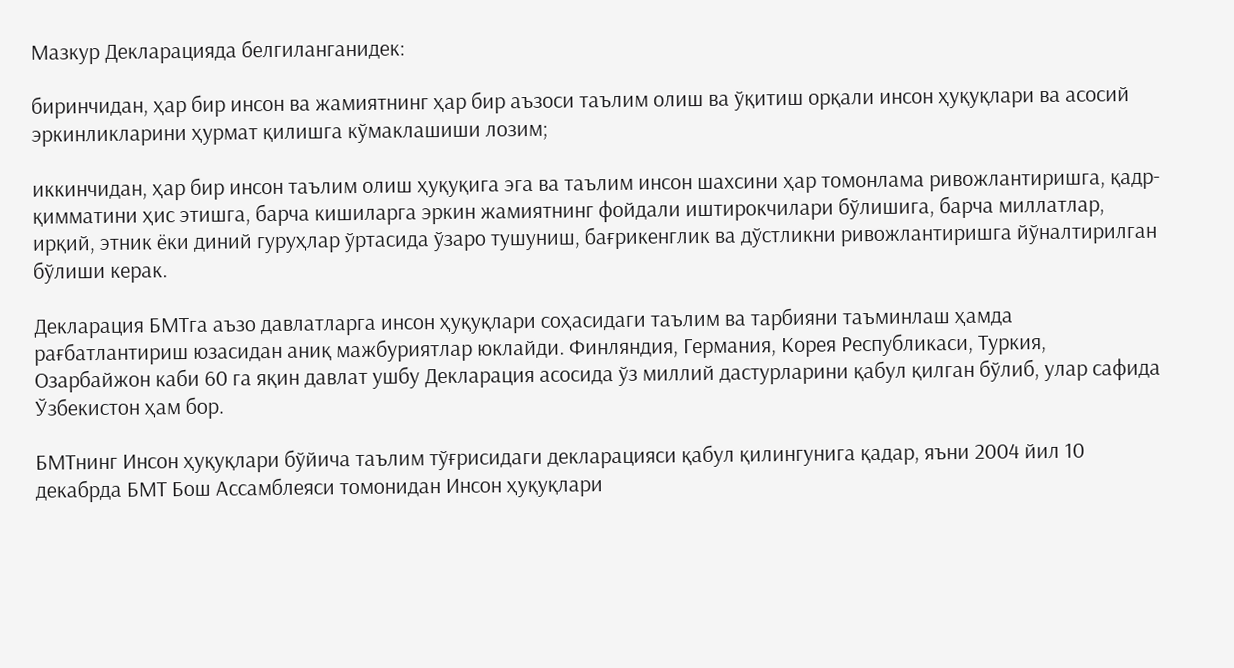Мазкур Декларацияда белгиланганидек:

биринчидан, ҳар бир инсон ва жамиятнинг ҳар бир аъзоси таълим олиш ва ўқитиш орқали инсон ҳуқуқлари ва асосий эркинликларини ҳурмат қилишга кўмаклашиши лозим;

иккинчидан, ҳар бир инсон таълим олиш ҳуқуқига эга ва таълим инсон шахсини ҳар томонлама ривожлантиришга, қадр-қимматини ҳис этишга, барча кишиларга эркин жамиятнинг фойдали иштирокчилари бўлишига, барча миллатлар, ирқий, этник ёки диний гуруҳлар ўртасида ўзаро тушуниш, бағрикенглик ва дўстликни ривожлантиришга йўналтирилган бўлиши керак.

Декларация БМТга аъзо давлатларга инсон ҳуқуқлари соҳасидаги таълим ва тарбияни таъминлаш ҳамда рағбатлантириш юзасидан аниқ мажбуриятлар юклайди. Финляндия, Германия, Корея Республикаси, Туркия, Озарбайжон каби 60 га яқин давлат ушбу Декларация асосида ўз миллий дастурларини қабул қилган бўлиб, улар сафида Ўзбекистон ҳам бор.

БМТнинг Инсон ҳуқуқлари бўйича таълим тўғрисидаги декларацияси қабул қилингунига қадар, яъни 2004 йил 10 декабрда БМТ Бош Ассамблеяси томонидан Инсон ҳуқуқлари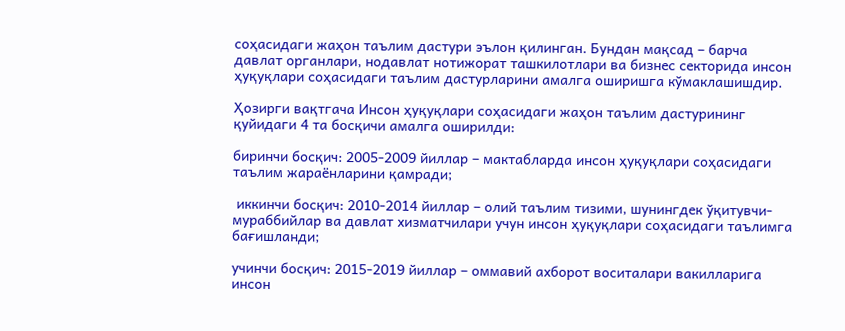соҳасидаги жаҳон таълим дастури эълон қилинган. Бундан мақсад – барча давлат органлари, нодавлат нотижорат ташкилотлари ва бизнес секторида инсон ҳуқуқлари соҳасидаги таълим дастурларини амалга оширишга кўмаклашишдир.

Ҳозирги вақтгача Инсон ҳуқуқлари соҳасидаги жаҳон таълим дастурининг қуйидаги 4 та босқичи амалга оширилди:

биринчи босқич: 2005-2009 йиллар – мактабларда инсон ҳуқуқлари соҳасидаги таълим жараёнларини қамради;

 иккинчи босқич: 2010-2014 йиллар – олий таълим тизими, шунингдек ўқитувчи-мураббийлар ва давлат хизматчилари учун инсон ҳуқуқлари соҳасидаги таълимга бағишланди;

учинчи босқич: 2015-2019 йиллар – оммавий ахборот воситалари вакилларига инсон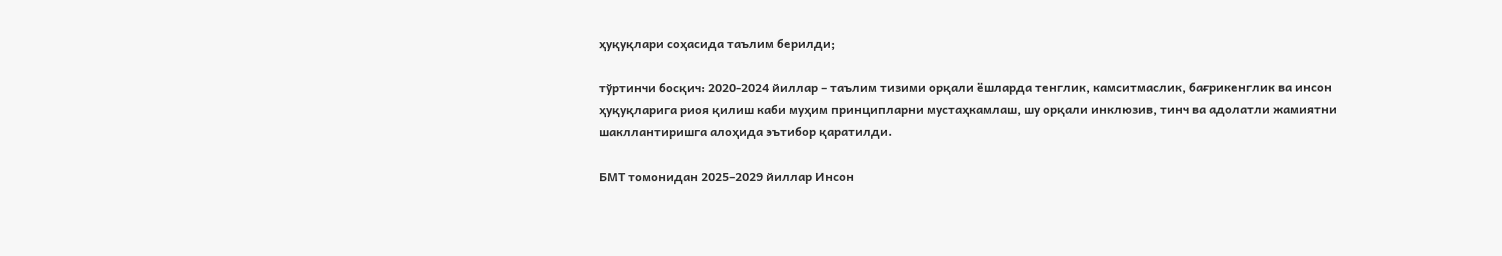ҳуқуқлари соҳасида таълим берилди;

тўртинчи босқич: 2020-2024 йиллар – таълим тизими орқали ёшларда тенглик, камситмаслик, бағрикенглик ва инсон ҳуқуқларига риоя қилиш каби муҳим принципларни мустаҳкамлаш, шу орқали инклюзив, тинч ва адолатли жамиятни шакллантиришга алоҳида эътибор қаратилди.

БМТ томонидан 2025–2029 йиллар Инсон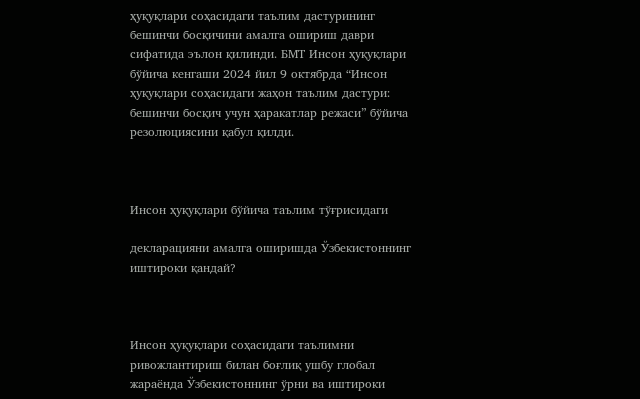ҳуқуқлари соҳасидаги таълим дастурининг бешинчи босқичини амалга ошириш даври сифатида эълон қилинди. БМТ Инсон ҳуқуқлари бўйича кенгаши 2024 йил 9 октябрда “Инсон ҳуқуқлари соҳасидаги жаҳон таълим дастури: бешинчи босқич учун ҳаракатлар режаси” бўйича резолюциясини қабул қилди.



Инсон ҳуқуқлари бўйича таълим тўғрисидаги

декларацияни амалга оширишда Ўзбекистоннинг иштироки қандай?



Инсон ҳуқуқлари соҳасидаги таълимни ривожлантириш билан боғлиқ ушбу глобал жараёнда Ўзбекистоннинг ўрни ва иштироки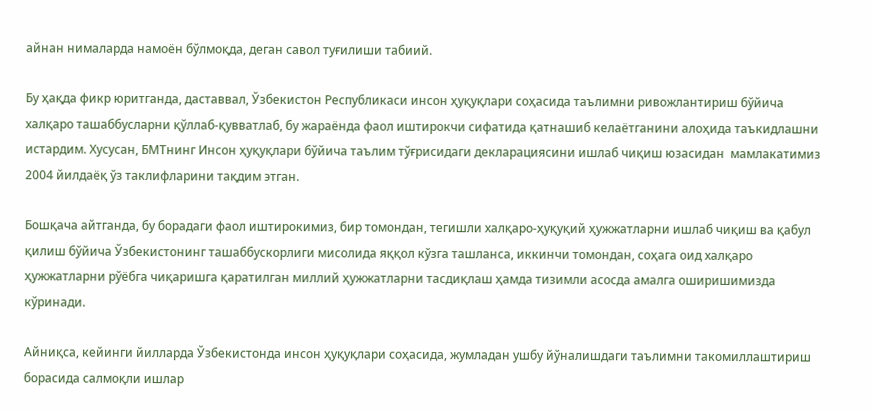айнан нималарда намоён бўлмоқда, деган савол туғилиши табиий.

Бу ҳақда фикр юритганда, даставвал, Ўзбекистон Республикаси инсон ҳуқуқлари соҳасида таълимни ривожлантириш бўйича халқаро ташаббусларни қўллаб-қувватлаб, бу жараёнда фаол иштирокчи сифатида қатнашиб келаётганини алоҳида таъкидлашни истардим. Хусусан, БМТнинг Инсон ҳуқуқлари бўйича таълим тўғрисидаги декларациясини ишлаб чиқиш юзасидан  мамлакатимиз 2004 йилдаёқ ўз таклифларини тақдим этган.

Бошқача айтганда, бу борадаги фаол иштирокимиз, бир томондан, тегишли халқаро-ҳуқуқий ҳужжатларни ишлаб чиқиш ва қабул қилиш бўйича Ўзбекистонинг ташаббускорлиги мисолида яққол кўзга ташланса, иккинчи томондан, соҳага оид халқаро ҳужжатларни рўёбга чиқаришга қаратилган миллий ҳужжатларни тасдиқлаш ҳамда тизимли асосда амалга оширишимизда кўринади.

Айниқса, кейинги йилларда Ўзбекистонда инсон ҳуқуқлари соҳасида, жумладан ушбу йўналишдаги таълимни такомиллаштириш борасида салмоқли ишлар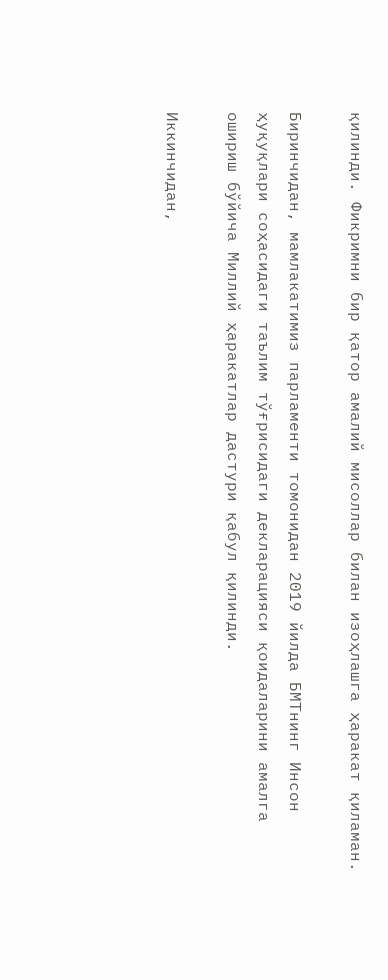қилинди. Фикримни бир қатор амалий мисоллар билан изоҳлашга ҳаракат қиламан.

Биринчидан, мамлакатимиз парламенти томонидан 2019 йилда БМТнинг Инсон ҳуқуқлари соҳасидаги таълим тўғрисидаги декларацияси қоидаларини амалга ошириш бўйича Миллий ҳаракатлар дастури қабул қилинди.

Иккинчидан,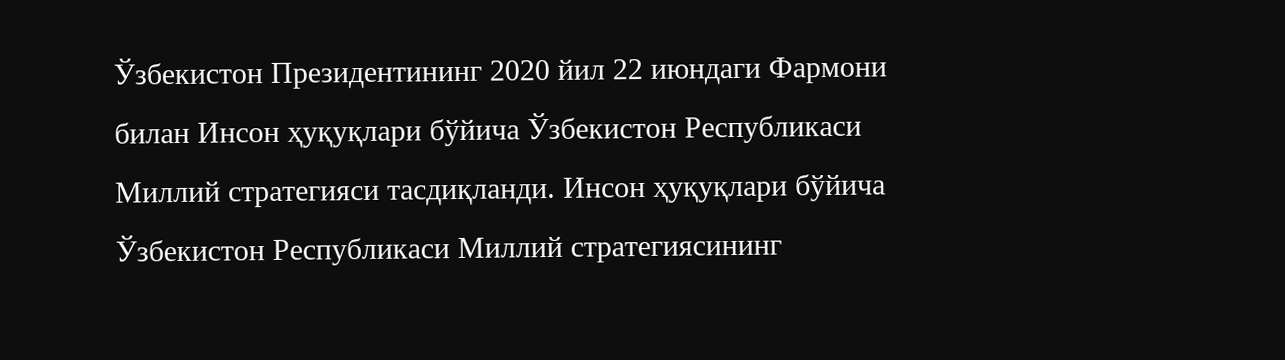Ўзбекистон Президентининг 2020 йил 22 июндаги Фармони билан Инсон ҳуқуқлари бўйича Ўзбекистон Республикаси Миллий стратегияси тасдиқланди. Инсон ҳуқуқлари бўйича Ўзбекистон Республикаси Миллий стратегиясининг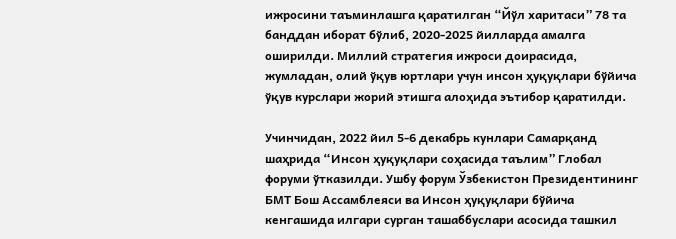ижросини таъминлашга қаратилган “Йўл харитаси” 78 та банддан иборат бўлиб, 2020-2025 йилларда амалга оширилди. Миллий стратегия ижроси доирасида, жумладан, олий ўқув юртлари учун инсон ҳуқуқлари бўйича ўқув курслари жорий этишга алоҳида эътибор қаратилди.

Учинчидан, 2022 йил 5-6 декабрь кунлари Самарқанд шаҳрида “Инсон ҳуқуқлари соҳасида таълим” Глобал форуми ўтказилди. Ушбу форум Ўзбекистон Президентининг БМТ Бош Ассамблеяси ва Инсон ҳуқуқлари бўйича кенгашида илгари сурган ташаббуслари асосида ташкил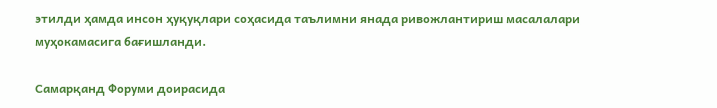этилди ҳамда инсон ҳуқуқлари соҳасида таълимни янада ривожлантириш масалалари муҳокамасига бағишланди.

Самарқанд Форуми доирасида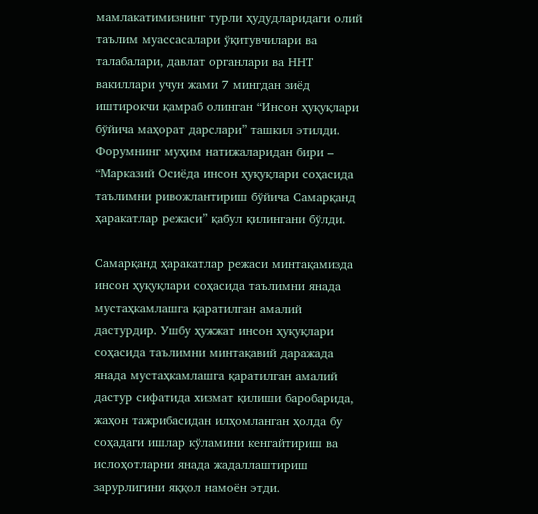мамлакатимизнинг турли ҳудудларидаги олий таълим муассасалари ўқитувчилари ва талабалари, давлат органлари ва ННТ вакиллари учун жами 7 мингдан зиёд иштирокчи қамраб олинган “Инсон ҳуқуқлари бўйича маҳорат дарслари” ташкил этилди. Форумнинг муҳим натижаларидан бири – “Марказий Осиёда инсон ҳуқуқлари соҳасида таълимни ривожлантириш бўйича Самарқанд ҳаракатлар режаси” қабул қилингани бўлди.

Самарқанд ҳаракатлар режаси минтақамизда инсон ҳуқуқлари соҳасида таълимни янада мустаҳкамлашга қаратилган амалий дастурдир. Ушбу ҳужжат инсон ҳуқуқлари соҳасида таълимни минтақавий даражада янада мустаҳкамлашга қаратилган амалий дастур сифатида хизмат қилиши баробарида, жаҳон тажрибасидан илҳомланган ҳолда бу соҳадаги ишлар кўламини кенгайтириш ва ислоҳотларни янада жадаллаштириш зарурлигини яққол намоён этди.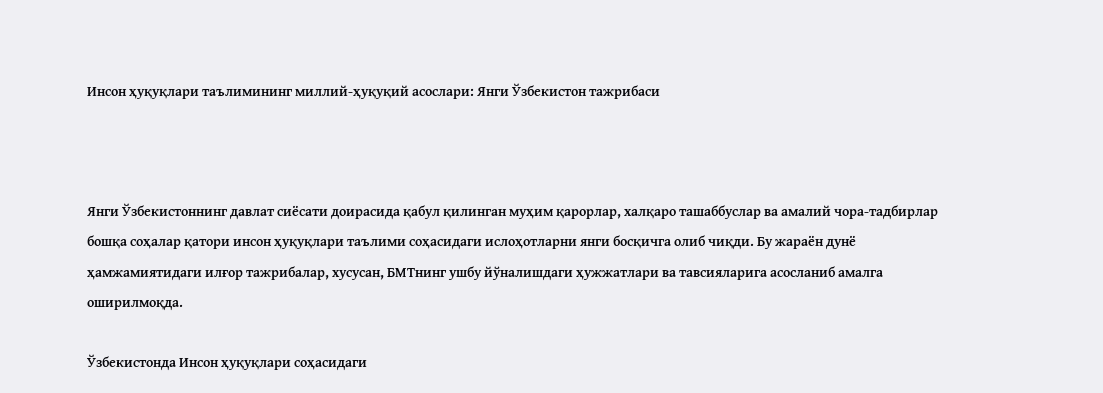Инсон ҳуқуқлари таълимининг миллий-ҳуқуқий асослари: Янги Ўзбекистон тажрибаси



Янги Ўзбекистоннинг давлат сиёсати доирасида қабул қилинган муҳим қарорлар, халқаро ташаббуслар ва амалий чора-тадбирлар бошқа соҳалар қатори инсон ҳуқуқлари таълими соҳасидаги ислоҳотларни янги босқичга олиб чиқди. Бу жараён дунё ҳамжамиятидаги илғор тажрибалар, хусусан, БМТнинг ушбу йўналишдаги ҳужжатлари ва тавсияларига асосланиб амалга оширилмоқда.

Ўзбекистонда Инсон ҳуқуқлари соҳасидаги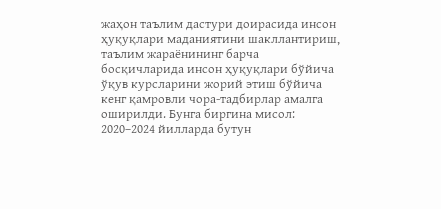жаҳон таълим дастури доирасида инсон ҳуқуқлари маданиятини шакллантириш, таълим жараёнининг барча босқичларида инсон ҳуқуқлари бўйича ўқув курсларини жорий этиш бўйича кенг қамровли чора-тадбирлар амалга оширилди. Бунга биргина мисол: 2020–2024 йилларда бутун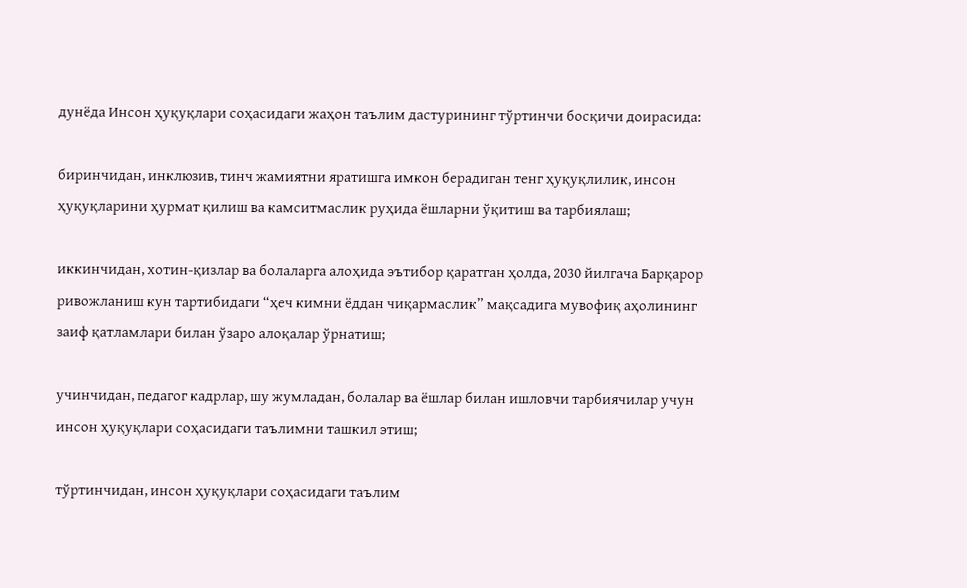дунёда Инсон ҳуқуқлари соҳасидаги жаҳон таълим дастурининг тўртинчи босқичи доирасида:

биринчидан, инклюзив, тинч жамиятни яратишга имкон берадиган тенг ҳуқуқлилик, инсон ҳуқуқларини ҳурмат қилиш ва камситмаслик руҳида ёшларни ўқитиш ва тарбиялаш;

иккинчидан, хотин-қизлар ва болаларга алоҳида эътибор қаратган ҳолда, 2030 йилгача Барқарор ривожланиш кун тартибидаги “ҳеч кимни ёддан чиқармаслик” мақсадига мувофиқ аҳолининг заиф қатламлари билан ўзаро алоқалар ўрнатиш;

учинчидан, педагог кадрлар, шу жумладан, болалар ва ёшлар билан ишловчи тарбиячилар учун инсон ҳуқуқлари соҳасидаги таълимни ташкил этиш;

тўртинчидан, инсон ҳуқуқлари соҳасидаги таълим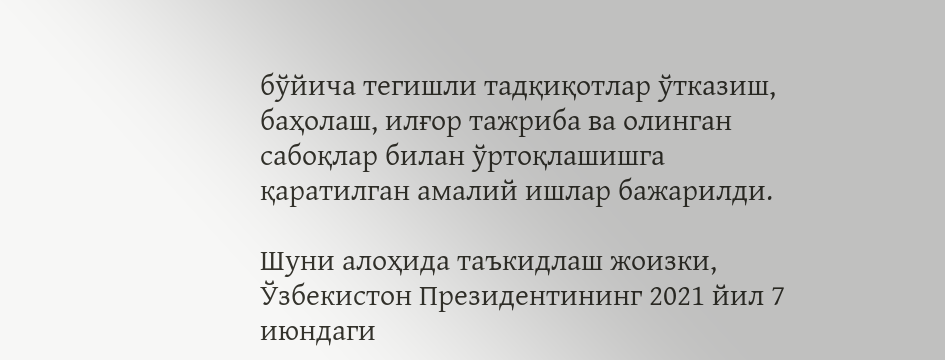бўйича тегишли тадқиқотлар ўтказиш, баҳолаш, илғор тажриба ва олинган сабоқлар билан ўртоқлашишга қаратилган амалий ишлар бажарилди.

Шуни алоҳида таъкидлаш жоизки, Ўзбекистон Президентининг 2021 йил 7 июндаги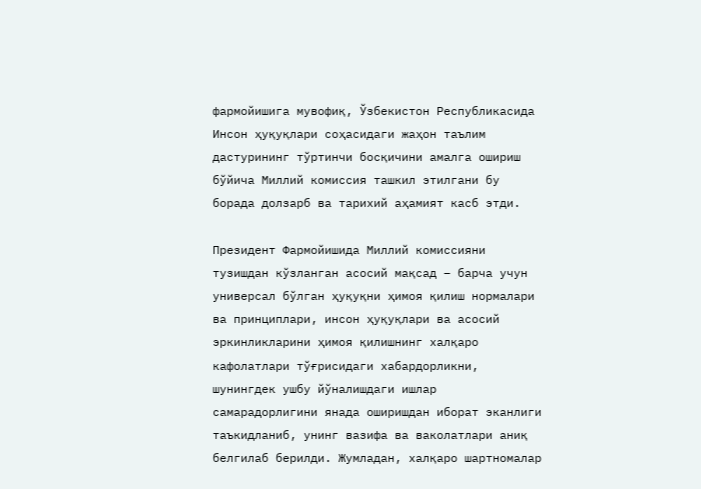фармойишига мувофиқ, Ўзбекистон Республикасида Инсон ҳуқуқлари соҳасидаги жаҳон таълим дастурининг тўртинчи босқичини амалга ошириш бўйича Миллий комиссия ташкил этилгани бу борада долзарб ва тарихий аҳамият касб этди.

Президент Фармойишида Миллий комиссияни тузишдан кўзланган асосий мақсад – барча учун универсал бўлган ҳуқуқни ҳимоя қилиш нормалари ва принциплари, инсон ҳуқуқлари ва асосий эркинликларини ҳимоя қилишнинг халқаро кафолатлари тўғрисидаги хабардорликни, шунингдек ушбу йўналишдаги ишлар самарадорлигини янада оширишдан иборат эканлиги таъкидланиб, унинг вазифа ва ваколатлари аниқ белгилаб берилди. Жумладан, халқаро шартномалар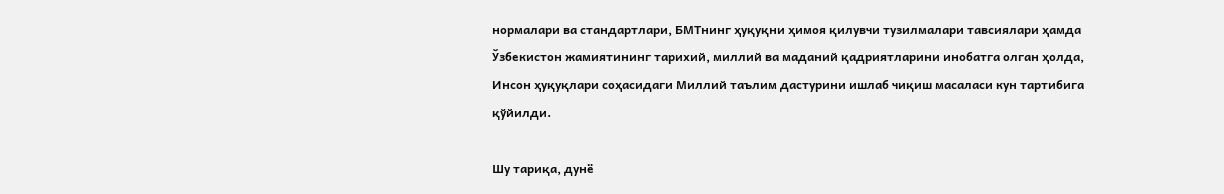нормалари ва стандартлари, БМТнинг ҳуқуқни ҳимоя қилувчи тузилмалари тавсиялари ҳамда Ўзбекистон жамиятининг тарихий, миллий ва маданий қадриятларини инобатга олган ҳолда, Инсон ҳуқуқлари соҳасидаги Миллий таълим дастурини ишлаб чиқиш масаласи кун тартибига қўйилди.

Шу тариқа, дунё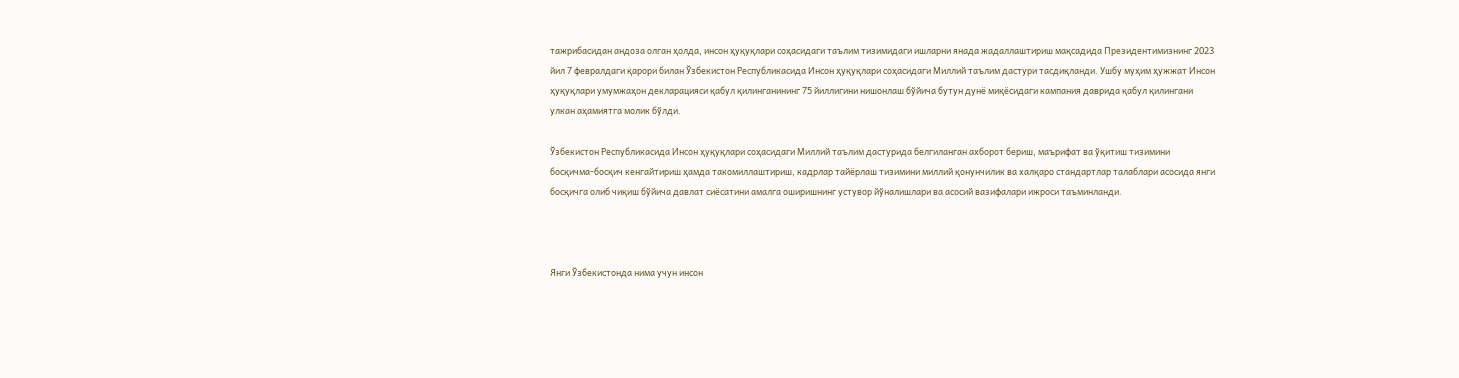тажрибасидан андоза олган ҳолда, инсон ҳуқуқлари соҳасидаги таълим тизимидаги ишларни янада жадаллаштириш мақсадида Президентимизнинг 2023 йил 7 февралдаги қарори билан Ўзбекистон Республикасида Инсон ҳуқуқлари соҳасидаги Миллий таълим дастури тасдиқланди. Ушбу муҳим ҳужжат Инсон ҳуқуқлари умумжаҳон декларацияси қабул қилинганининг 75 йиллигини нишонлаш бўйича бутун дунё миқёсидаги кампания даврида қабул қилингани улкан аҳамиятга молик бўлди.

Ўзбекистон Республикасида Инсон ҳуқуқлари соҳасидаги Миллий таълим дастурида белгиланган ахборот бериш, маърифат ва ўқитиш тизимини босқичма-босқич кенгайтириш ҳамда такомиллаштириш, кадрлар тайёрлаш тизимини миллий қонунчилик ва халқаро стандартлар талаблари асосида янги босқичга олиб чиқиш бўйича давлат сиёсатини амалга оширишнинг устувор йўналишлари ва асосий вазифалари ижроси таъминланди.



Янги Ўзбекистонда нима учун инсон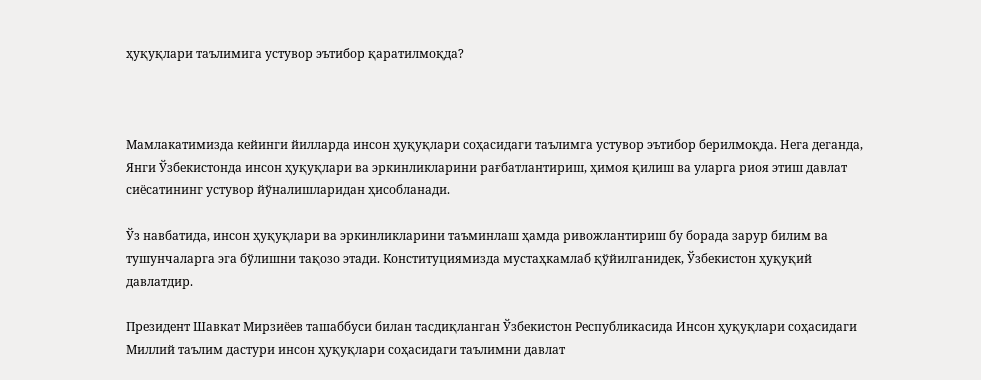ҳуқуқлари таълимига устувор эътибор қаратилмоқда?



Мамлакатимизда кейинги йилларда инсон ҳуқуқлари соҳасидаги таълимга устувор эътибор берилмоқда. Нега деганда, Янги Ўзбекистонда инсон ҳуқуқлари ва эркинликларини рағбатлантириш, ҳимоя қилиш ва уларга риоя этиш давлат сиёсатининг устувор йўналишларидан ҳисобланади.

Ўз навбатида, инсон ҳуқуқлари ва эркинликларини таъминлаш ҳамда ривожлантириш бу борада зарур билим ва тушунчаларга эга бўлишни тақозо этади. Конституциямизда мустаҳкамлаб қўйилганидек, Ўзбекистон ҳуқуқий давлатдир.

Президент Шавкат Мирзиёев ташаббуси билан тасдиқланган Ўзбекистон Республикасида Инсон ҳуқуқлари соҳасидаги Миллий таълим дастури инсон ҳуқуқлари соҳасидаги таълимни давлат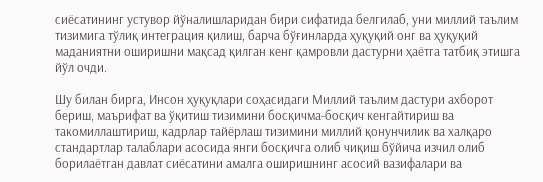сиёсатининг устувор йўналишларидан бири сифатида белгилаб, уни миллий таълим тизимига тўлиқ интеграция қилиш, барча бўғинларда ҳуқуқий онг ва ҳуқуқий маданиятни оширишни мақсад қилган кенг қамровли дастурни ҳаётга татбиқ этишга йўл очди.

Шу билан бирга, Инсон ҳуқуқлари соҳасидаги Миллий таълим дастури ахборот бериш, маърифат ва ўқитиш тизимини босқичма-босқич кенгайтириш ва такомиллаштириш, кадрлар тайёрлаш тизимини миллий қонунчилик ва халқаро стандартлар талаблари асосида янги босқичга олиб чиқиш бўйича изчил олиб борилаётган давлат сиёсатини амалга оширишнинг асосий вазифалари ва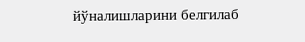йўналишларини белгилаб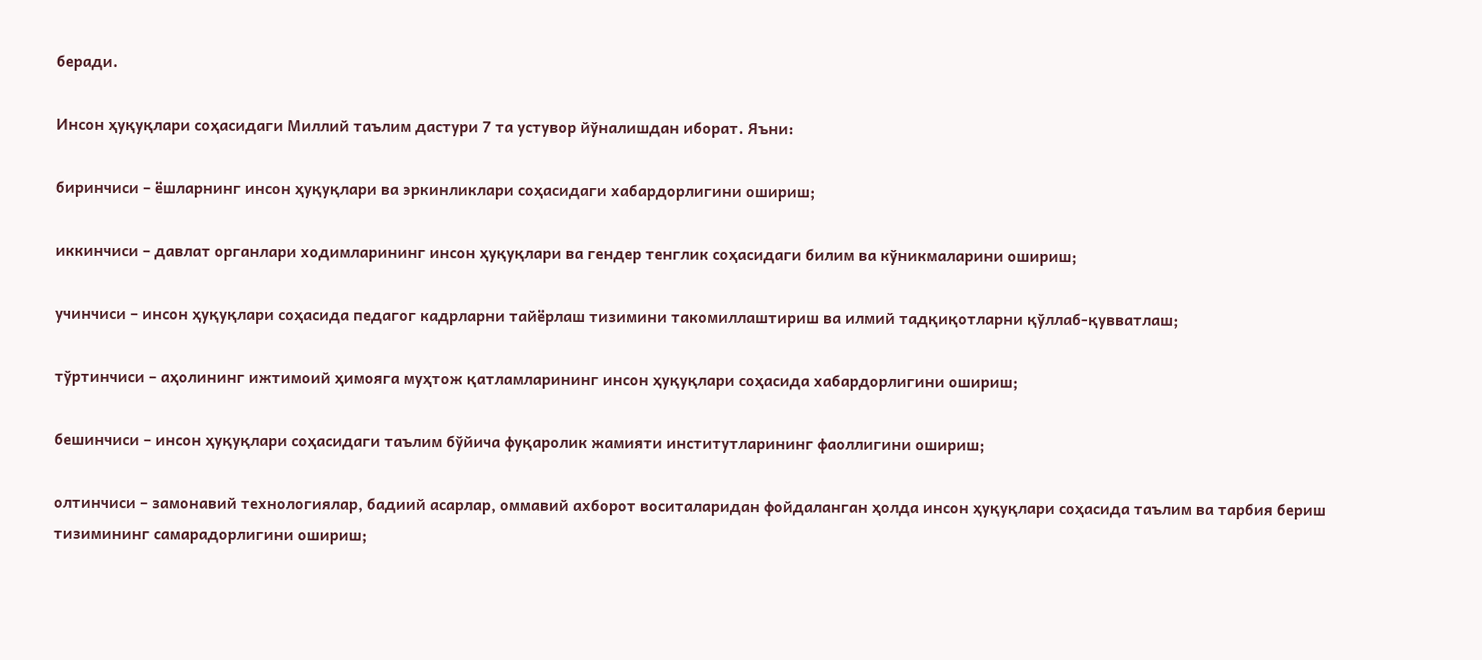беради.

Инсон ҳуқуқлари соҳасидаги Миллий таълим дастури 7 та устувор йўналишдан иборат. Яъни:

биринчиси – ёшларнинг инсон ҳуқуқлари ва эркинликлари соҳасидаги хабардорлигини ошириш;

иккинчиси – давлат органлари ходимларининг инсон ҳуқуқлари ва гендер тенглик соҳасидаги билим ва кўникмаларини ошириш;

учинчиси – инсон ҳуқуқлари соҳасида педагог кадрларни тайёрлаш тизимини такомиллаштириш ва илмий тадқиқотларни қўллаб-қувватлаш;

тўртинчиси – аҳолининг ижтимоий ҳимояга муҳтож қатламларининг инсон ҳуқуқлари соҳасида хабардорлигини ошириш;

бешинчиси – инсон ҳуқуқлари соҳасидаги таълим бўйича фуқаролик жамияти институтларининг фаоллигини ошириш;

олтинчиси – замонавий технологиялар, бадиий асарлар, оммавий ахборот воситаларидан фойдаланган ҳолда инсон ҳуқуқлари соҳасида таълим ва тарбия бериш тизимининг самарадорлигини ошириш;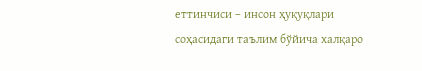еттинчиси – инсон ҳуқуқлари соҳасидаги таълим бўйича халқаро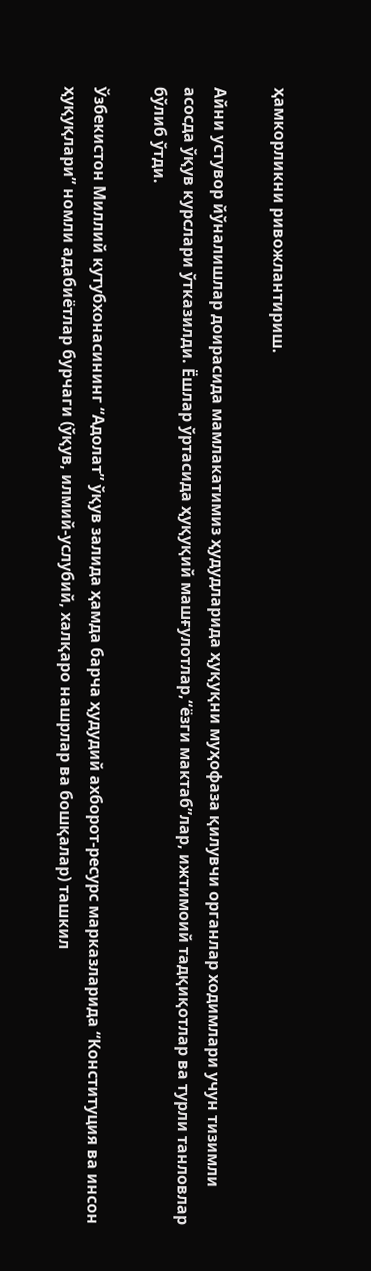ҳамкорликни ривожлантириш.

Айни устувор йўналишлар доирасида мамлакатимиз ҳудудларида ҳуқуқни муҳофаза қилувчи органлар ходимлари учун тизимли асосда ўқув курслари ўтказилди. Ёшлар ўртасида ҳуқуқий машғулотлар,“ёзги мактаб”лар, ижтимоий тадқиқотлар ва турли танловлар бўлиб ўтди.

Ўзбекистон Миллий кутубхонасининг “Адолат” ўқув залида ҳамда барча ҳудудий ахборот-ресурс марказларида “Конституция ва инсон ҳуқуқлари” номли адабиётлар бурчаги (ўқув, илмий-услубий, халқаро нашрлар ва бошқалар) ташкил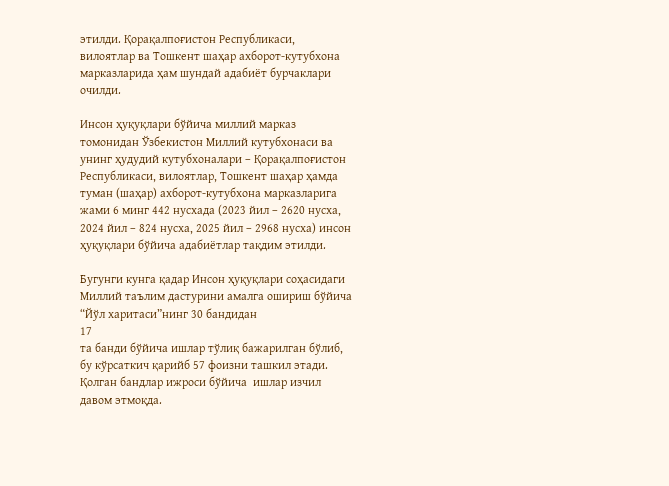этилди. Қорақалпоғистон Республикаси, вилоятлар ва Тошкент шаҳар ахборот-кутубхона марказларида ҳам шундай адабиёт бурчаклари очилди.

Инсон ҳуқуқлари бўйича миллий марказ томонидан Ўзбекистон Миллий кутубхонаси ва унинг ҳудудий кутубхоналари – Қорақалпоғистон Республикаси, вилоятлар, Тошкент шаҳар ҳамда туман (шаҳар) ахборот-кутубхона марказларига жами 6 минг 442 нусхада (2023 йил – 2620 нусха, 2024 йил – 824 нусха, 2025 йил – 2968 нусха) инсон ҳуқуқлари бўйича адабиётлар тақдим этилди.

Бугунги кунга қадар Инсон ҳуқуқлари соҳасидаги Миллий таълим дастурини амалга ошириш бўйича “Йўл харитаси”нинг 30 бандидан
17
та банди бўйича ишлар тўлиқ бажарилган бўлиб, бу кўрсаткич қарийб 57 фоизни ташкил этади. Қолган бандлар ижроси бўйича  ишлар изчил давом этмоқда.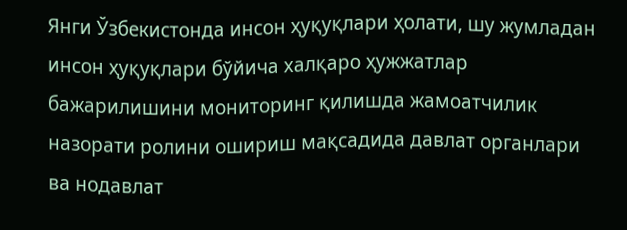Янги Ўзбекистонда инсон ҳуқуқлари ҳолати, шу жумладан инсон ҳуқуқлари бўйича халқаро ҳужжатлар бажарилишини мониторинг қилишда жамоатчилик назорати ролини ошириш мақсадида давлат органлари ва нодавлат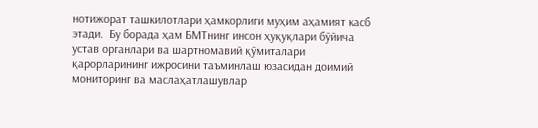нотижорат ташкилотлари ҳамкорлиги муҳим аҳамият касб этади.  Бу борада ҳам БМТнинг инсон ҳуқуқлари бўйича устав органлари ва шартномавий қўмиталари қарорларининг ижросини таъминлаш юзасидан доимий мониторинг ва маслаҳатлашувлар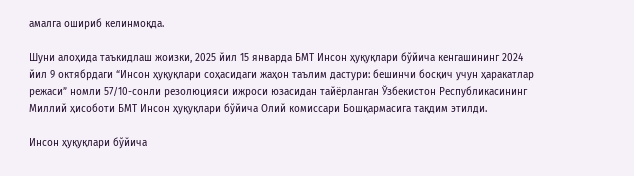амалга ошириб келинмоқда.

Шуни алоҳида таъкидлаш жоизки, 2025 йил 15 январда БМТ Инсон ҳуқуқлари бўйича кенгашининг 2024 йил 9 октябрдаги “Инсон ҳуқуқлари соҳасидаги жаҳон таълим дастури: бешинчи босқич учун ҳаракатлар режаси” номли 57/10-сонли резолюцияси ижроси юзасидан тайёрланган Ўзбекистон Республикасининг Миллий ҳисоботи БМТ Инсон ҳуқуқлари бўйича Олий комиссари Бошқармасига тақдим этилди.

Инсон ҳуқуқлари бўйича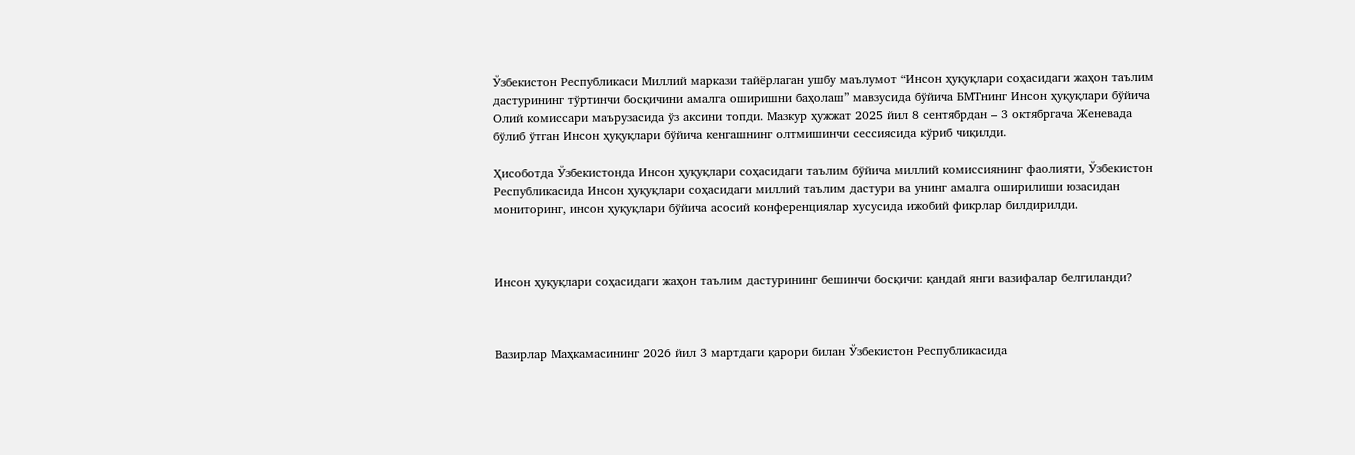Ўзбекистон Республикаси Миллий маркази тайёрлаган ушбу маълумот “Инсон ҳуқуқлари соҳасидаги жаҳон таълим дастурининг тўртинчи босқичини амалга оширишни баҳолаш” мавзусида бўйича БМТнинг Инсон ҳуқуқлари бўйича Олий комиссари маърузасида ўз аксини топди. Мазкур ҳужжат 2025 йил 8 сентябрдан – 3 октябргача Женевада бўлиб ўтган Инсон ҳуқуқлари бўйича кенгашнинг олтмишинчи сессиясида кўриб чиқилди.

Ҳисоботда Ўзбекистонда Инсон ҳуқуқлари соҳасидаги таълим бўйича миллий комиссиянинг фаолияти, Ўзбекистон Республикасида Инсон ҳуқуқлари соҳасидаги миллий таълим дастури ва унинг амалга оширилиши юзасидан мониторинг, инсон ҳуқуқлари бўйича асосий конференциялар хусусида ижобий фикрлар билдирилди.



Инсон ҳуқуқлари соҳасидаги жаҳон таълим дастурининг бешинчи босқичи: қандай янги вазифалар белгиланди?



Вазирлар Маҳкамасининг 2026 йил 3 мартдаги қарори билан Ўзбекистон Республикасида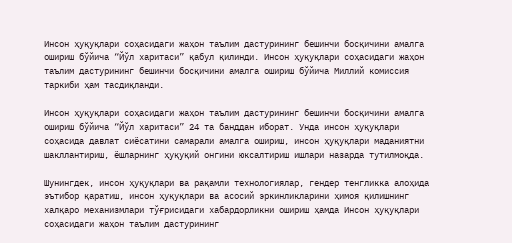Инсон ҳуқуқлари соҳасидаги жаҳон таълим дастурининг бешинчи босқичини амалга ошириш бўйича “Йўл харитаси” қабул қилинди. Инсон ҳуқуқлари соҳасидаги жаҳон таълим дастурининг бешинчи босқичини амалга ошириш бўйича Миллий комиссия таркиби ҳам тасдиқланди.

Инсон ҳуқуқлари соҳасидаги жаҳон таълим дастурининг бешинчи босқичини амалга ошириш бўйича “Йўл харитаси” 24 та банддан иборат. Унда инсон ҳуқуқлари соҳасида давлат сиёсатини самарали амалга ошириш, инсон ҳуқуқлари маданиятни шакллантириш, ёшларнинг ҳуқуқий онгини юксалтириш ишлари назарда тутилмоқда.

Шунингдек, инсон ҳуқуқлари ва рақамли технологиялар, гендер тенгликка алоҳида эътибор қаратиш, инсон ҳуқуқлари ва асосий эркинликларини ҳимоя қилишнинг халқаро механизмлари тўғрисидаги хабардорликни ошириш ҳамда Инсон ҳуқуқлари соҳасидаги жаҳон таълим дастурининг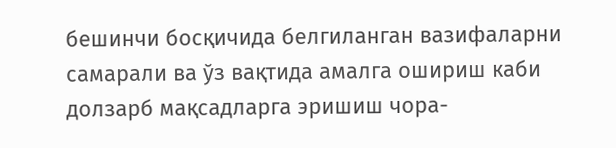бешинчи босқичида белгиланган вазифаларни самарали ва ўз вақтида амалга ошириш каби долзарб мақсадларга эришиш чора-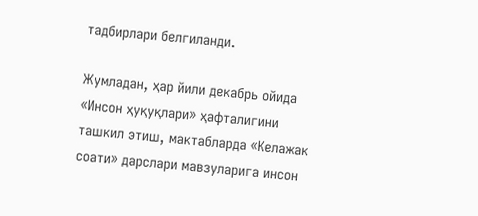тадбирлари белгиланди.

Жумладан, ҳар йили декабрь ойида «Инсон ҳуқуқлари» ҳафталигини ташкил этиш, мактабларда «Келажак соати» дарслари мавзуларига инсон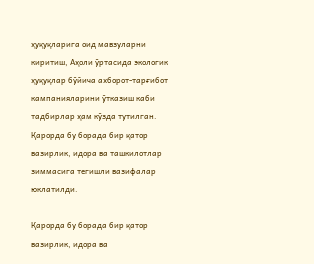ҳуқуқларига оид мавзуларни киритиш, Аҳоли ўртасида экологик ҳуқуқлар бўйича ахборот-тарғибот кампанияларини ўтказиш каби тадбирлар ҳам кўзда тутилган. Қарорда бу борада бир қатор вазирлик, идора ва ташкилотлар зиммасига тегишли вазифалар юклатилди.

Қарорда бу борада бир қатор вазирлик, идора ва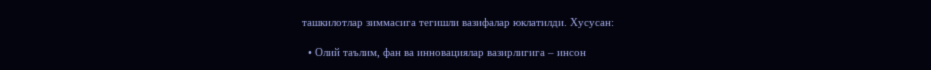ташкилотлар зиммасига тегишли вазифалар юклатилди. Хусусан:

  • Олий таълим, фан ва инновациялар вазирлигига – инсон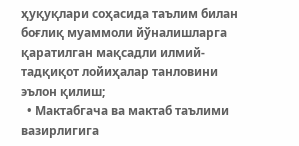ҳуқуқлари соҳасида таълим билан боғлиқ муаммоли йўналишларга қаратилган мақсадли илмий-тадқиқот лойиҳалар танловини эълон қилиш;
  • Мактабгача ва мактаб таълими вазирлигига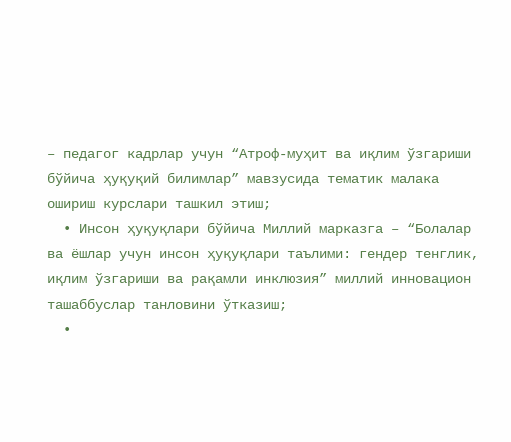– педагог кадрлар учун “Атроф-муҳит ва иқлим ўзгариши бўйича ҳуқуқий билимлар” мавзусида тематик малака ошириш курслари ташкил этиш;
  • Инсон ҳуқуқлари бўйича Миллий марказга – “Болалар ва ёшлар учун инсон ҳуқуқлари таълими: гендер тенглик, иқлим ўзгариши ва рақамли инклюзия” миллий инновацион ташаббуслар танловини ўтказиш;
  •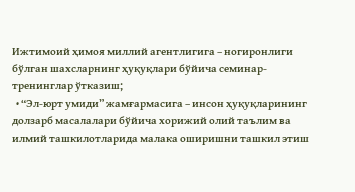Ижтимоий ҳимоя миллий агентлигига – ногиронлиги бўлган шахсларнинг ҳуқуқлари бўйича семинар-тренинглар ўтказиш;
  • “Эл-юрт умиди” жамғармасига – инсон ҳуқуқларининг долзарб масалалари бўйича хорижий олий таълим ва илмий ташкилотларида малака оширишни ташкил этиш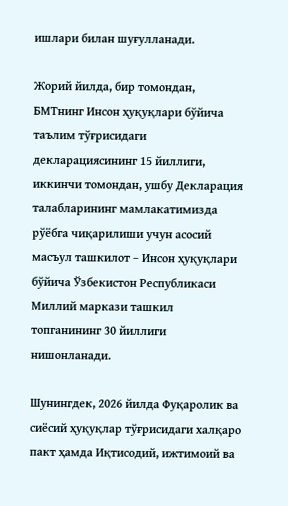ишлари билан шуғулланади.

Жорий йилда, бир томондан, БМТнинг Инсон ҳуқуқлари бўйича таълим тўғрисидаги декларациясининг 15 йиллиги, иккинчи томондан, ушбу Декларация талабларининг мамлакатимизда рўёбга чиқарилиши учун асосий масъул ташкилот – Инсон ҳуқуқлари бўйича Ўзбекистон Республикаси Миллий маркази ташкил топганининг 30 йиллиги нишонланади.

Шунингдек, 2026 йилда Фуқаролик ва сиёсий ҳуқуқлар тўғрисидаги халқаро пакт ҳамда Иқтисодий, ижтимоий ва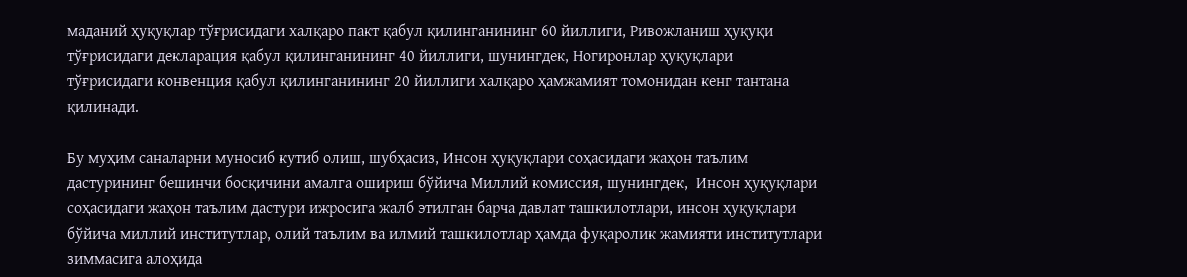маданий ҳуқуқлар тўғрисидаги халқаро пакт қабул қилинганининг 60 йиллиги, Ривожланиш ҳуқуқи тўғрисидаги декларация қабул қилинганининг 40 йиллиги, шунингдек, Ногиронлар ҳуқуқлари тўғрисидаги конвенция қабул қилинганининг 20 йиллиги халқаро ҳамжамият томонидан кенг тантана қилинади.

Бу муҳим саналарни муносиб кутиб олиш, шубҳасиз, Инсон ҳуқуқлари соҳасидаги жаҳон таълим дастурининг бешинчи босқичини амалга ошириш бўйича Миллий комиссия, шунингдек,  Инсон ҳуқуқлари соҳасидаги жаҳон таълим дастури ижросига жалб этилган барча давлат ташкилотлари, инсон ҳуқуқлари бўйича миллий институтлар, олий таълим ва илмий ташкилотлар ҳамда фуқаролик жамияти институтлари зиммасига алоҳида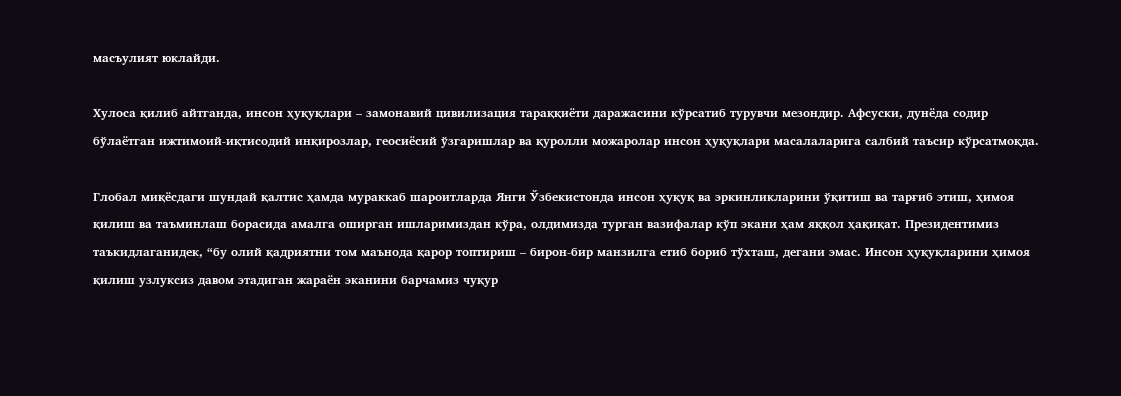масъулият юклайди.

Хулоса қилиб айтганда, инсон ҳуқуқлари – замонавий цивилизация тараққиёти даражасини кўрсатиб турувчи мезондир. Афсуски, дунёда содир бўлаётган ижтимоий-иқтисодий инқирозлар, геосиёсий ўзгаришлар ва қуролли можаролар инсон ҳуқуқлари масалаларига салбий таъсир кўрсатмоқда.

Глобал миқёсдаги шундай қалтис ҳамда мураккаб шароитларда Янги Ўзбекистонда инсон ҳуқуқ ва эркинликларини ўқитиш ва тарғиб этиш, ҳимоя қилиш ва таъминлаш борасида амалга оширган ишларимиздан кўра, олдимизда турган вазифалар кўп экани ҳам яққол ҳақиқат. Президентимиз таъкидлаганидек, “бу олий қадриятни том маънода қарор топтириш – бирон-бир манзилга етиб бориб тўхташ, дегани эмас. Инсон ҳуқуқларини ҳимоя қилиш узлуксиз давом этадиган жараён эканини барчамиз чуқур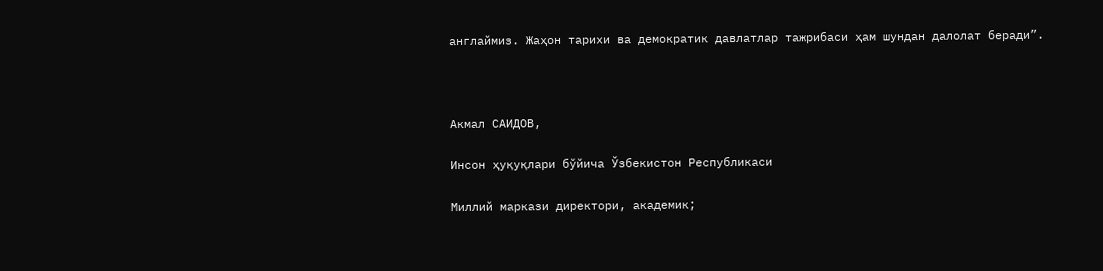англаймиз. Жаҳон тарихи ва демократик давлатлар тажрибаси ҳам шундан далолат беради”.



Акмал САИДОВ,

Инсон ҳуқуқлари бўйича Ўзбекистон Республикаси

Миллий маркази директори, академик;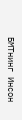БМТнинг Инсон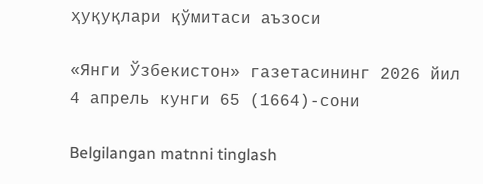ҳуқуқлари қўмитаси аъзоси

«Янги Ўзбекистон» газетасининг 2026 йил 4 апрель кунги 65 (1664)-сони

Belgilangan matnni tinglash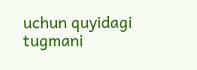uchun quyidagi tugmani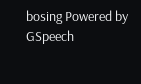bosing Powered by GSpeech